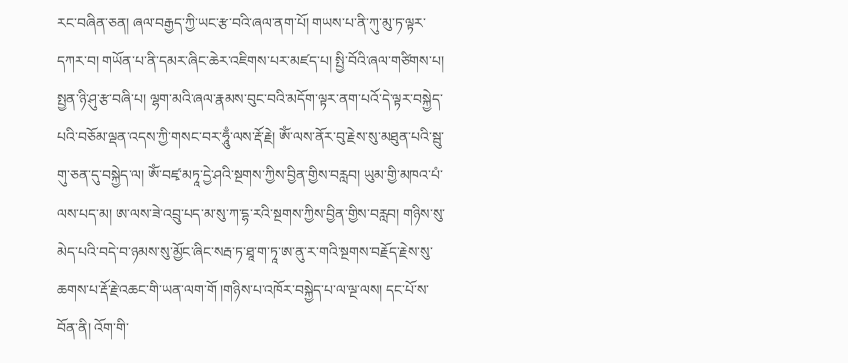རང་བཞིན་ཅན། ཞལ་བརྒྱད་ཀྱི་ཡང་རྩ་བའི་ཞལ་ནག་པོ། གཡས་པ་ནི་ཀུ་མུ་ཏ་ལྟར་དཀར་བ། གཡོན་པ་ནི་དམར་ཞིང་ཆེར་འཇིགས་པར་མཛད་པ། སྤྱི་བོའི་ཞལ་གཙིགས་པ། སྤྱན་ཉི་ཤུ་རྩ་བཞི་པ། ལྷག་མའི་ཞལ་རྣམས་བུང་བའི་མདོག་ལྟར་ནག་པའོ་དེ་ལྟར་བསྐྱེད་པའི་བཅོམ་ལྡན་འདས་ཀྱི་གསང་བར་ཧཱུྃ་ལས་རྡོ་རྗེ། ཨོཾ་ལས་ནོར་བུ་རྗེས་སུ་མཐུན་པའི་སྦུ་གུ་ཅན་དུ་བསྐྱེད་ལ། ཨོཾ་བཛྭ་མཏཱ་དྱེ་ཤའི་སྔགས་ཀྱིས་བྱིན་གྱིས་བརླབ། ཡུམ་གྱི་མཁའ་པཾ་ལས་པད་མ། ཨ་ལས་ཟེ་འབྲུ་པད་མ་སུ་ཀ་དྷ་རའི་སྔགས་ཀྱིས་བྱིན་གྱིས་བརླབ། གཉིས་སུ་མེད་པའི་བདེ་བ་ཉམས་སུ་མྱོང་ཞིང་སརྦ་ཏ་ཐཱ་ག་ཏཱ་ཨ་ནུ་ར་གའི་སྔགས་བརྗོད་རྗེས་སུ་ཆགས་པ་རྡོ་རྗེ་འཆང་གི་ཡན་ལག་གོ །གཉིས་པ་འཁོར་བསྐྱེད་པ་ལ་ལྔ་ལས། དང་པོ་ས་བོན་ནི། འོག་གི་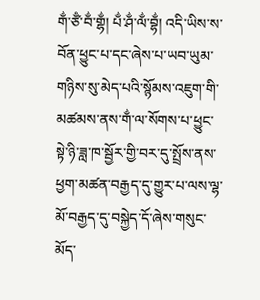གྂ་ཙྃ་བྂ་གྷྂ། པྂ་ཤྂ་ལྂ་བྷྂ། འདི་ཡིས་ས་བོན་ཕྱུང་པ་དང་ཞེས་པ་ཡབ་ཡུམ་གཉིས་སུ་མེད་པའི་སྙོམས་འཇུག་གི་མཚམས་ནས་གྂ་ལ་སོགས་པ་ཕྱུང་སྟེ་ཉི་ཟླ་ཁ་སྦྱོར་གྱི་བར་དུ་སྤྲོས་ནས་ཕྱག་མཚན་བརྒྱད་དུ་གྱུར་པ་ལས་ལྷ་མོ་བརྒྱད་དུ་བསྐྱེད་དོ་ཞེས་གསུང་མོད་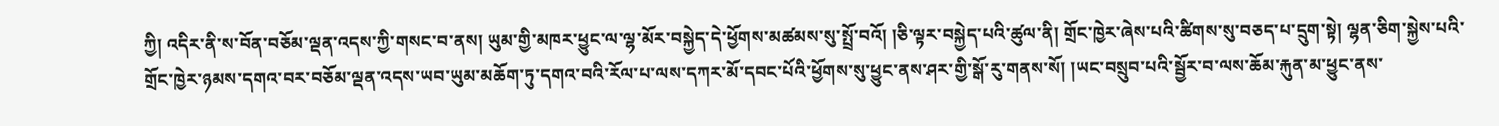ཀྱི། འདིར་ནི་ས་བོན་བཅོམ་ལྡན་འདས་ཀྱི་གསང་བ་ནས། ཡུམ་གྱི་མཁར་ཕྱུང་ལ་ལྷ་མོར་བསྐྱེད་དེ་ཕྱོགས་མཚམས་སུ་སྤྲོ་བའོ། །ཅི་ལྟར་བསྐྱེད་པའི་ཚུལ་ནི། གྲོང་ཁྱེར་ཞེས་པའི་ཚིགས་སུ་བཅད་པ་དྲུག་སྟེ། ལྷན་ཅིག་སྐྱེས་པའི་གྲོང་ཁྱེར་ཉམས་དགའ་བར་བཅོམ་ལྡན་འདས་ཡབ་ཡུམ་མཆོག་ཏུ་དགའ་བའི་རོལ་པ་ལས་དཀར་མོ་དབང་པོའི་ཕྱོགས་སུ་ཕྱུང་ནས་ཤར་གྱི་སྒོ་རུ་གནས་སོ། །ཡང་བསྲུབ་པའི་སྦྱོར་བ་ལས་ཆོམ་རྐུན་མ་ཕྱུང་ནས་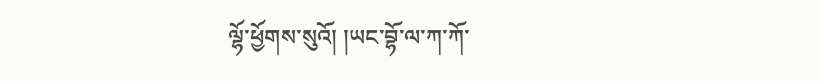ལྷོ་ཕྱོགས་སུའོ། །ཡང་བྷོ་ལ་ཀ་ཀོ་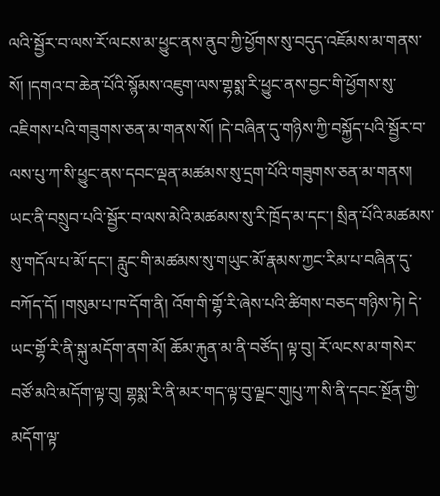ལའི་སྦྱོར་བ་ལས་རོ་ལངས་མ་ཕྱུང་ནས་ནུབ་ཀྱི་ཕྱོགས་སུ་བདུད་འཇོམས་མ་གནས་སོ། །དགའ་བ་ཆེན་པོའི་སྙོམས་འཇུག་ལས་གྷསྨ་རི་ཕྱུང་ནས་བྱང་གི་ཕྱོགས་སུ་འཇིགས་པའི་གཟུགས་ཅན་མ་གནས་སོ། །དེ་བཞིན་དུ་གཉིས་ཀྱི་བསྐྱོད་པའི་སྦྱོར་བ་ལས་པུ་ཀ་སི་ཕྱུང་ནས་དབང་ལྡན་མཚམས་སུ་དྲག་པོའི་གཟུགས་ཅན་མ་གནས། ཡང་ནི་བསྲུབ་པའི་སྦྱོར་བ་ལས་མེའི་མཚམས་སུ་རི་ཁྲོད་མ་དང་། སྲིན་པོའི་མཚམས་སུ་གདོལ་པ་མོ་དང་། རླུང་གི་མཚམས་སུ་གཡུང་མོ་རྣམས་ཀྱང་རིམ་པ་བཞིན་དུ་བཀོད་དོ། །གསུམ་པ་ཁ་དོག་ནི། འོག་གི་གྷོ་རི་ཞེས་པའི་ཚིགས་བཅད་གཉིས་ཏེ། དེ་ཡང་གྷོ་རི་ནི་སྐུ་མདོག་ནག་མོ། ཆོམ་རྐུན་མ་ནི་བཙོད། ལྟ་བུ། རོ་ལངས་མ་གསེར་བཙོ་མའི་མདོག་ལྟ་བུ། གྷསྨ་རི་ནི་མར་གད་ལྟ་བུ་ལྗང་གུ།པུ་ཀ་སི་ནི་དབང་སྔོན་གྱི་མདོག་ལྟ་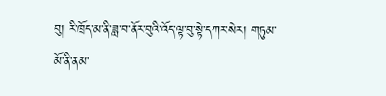བུ། རི་ཁྲོད་མ་ནི་ཟླ་བ་ནོར་བུའི་འོད་ལྟ་བུ་སྟེ་དཀར་སེར། གཏུམ་མོ་ནི་ནམ་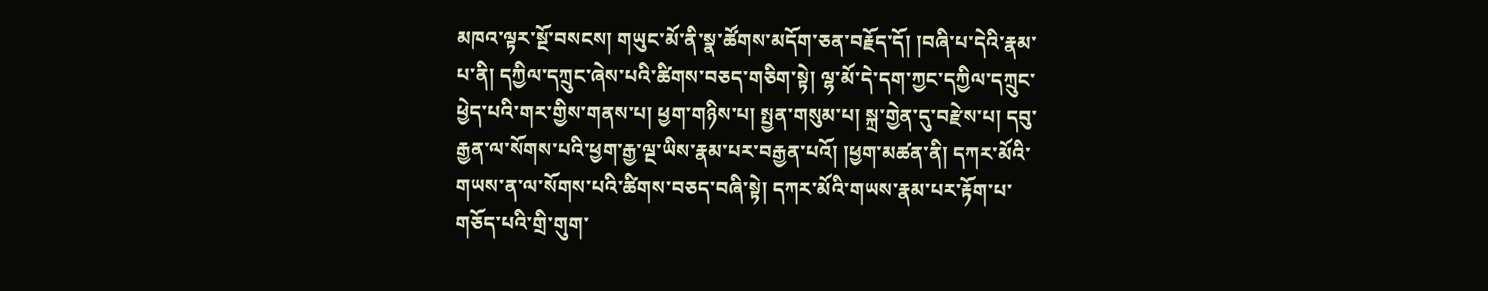མཁའ་ལྟར་སྔོ་བསངས། གཡུང་མོ་ནི་སྣ་ཚོགས་མདོག་ཅན་བརྗོད་དོ། །བཞི་པ་དེའི་རྣམ་པ་ནི། དཀྱིལ་དཀྲུང་ཞེས་པའི་ཚིགས་བཅད་གཅིག་སྟེ། ལྷ་མོ་དེ་དག་ཀྱང་དཀྱིལ་དཀྲུང་ཕྱེད་པའི་གར་གྱིས་གནས་པ། ཕྱག་གཉིས་པ། སྤྱན་གསུམ་པ། སྐྲ་གྱེན་དུ་བརྫེས་པ། དབུ་རྒྱན་ལ་སོགས་པའི་ཕྱག་རྒྱ་ལྔ་ཡིས་རྣམ་པར་བརྒྱན་པའོ། །ཕྱག་མཚན་ནི། དཀར་མོའི་གཡས་ན་ལ་སོགས་པའི་ཚིགས་བཅད་བཞི་སྟེ། དཀར་མོའི་གཡས་རྣམ་པར་རྟོག་པ་གཅོད་པའི་གྲི་གུག་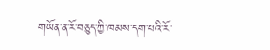གཡོན་ན་རོ་བཅུད་ཀྱི་ཁམས་དག་པའི་རོ་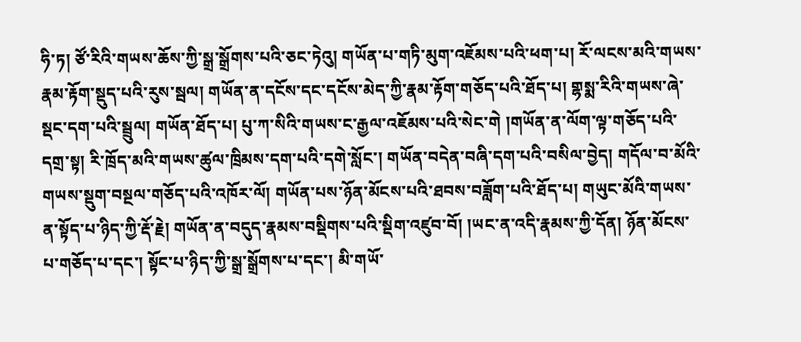ཧི་ཏ། ཙོ་རིའི་གཡས་ཆོས་ཀྱི་སྒྲ་སྒྲོགས་པའི་ཅང་ཏེའུ། གཡོན་པ་གཏི་མུག་འཇོམས་པའི་ཕག་པ། རོ་ལངས་མའི་གཡས་རྣམ་རྟོག་སྡུད་པའི་རུས་སྦལ། གཡོན་ན་དངོས་དང་དངོས་མེད་ཀྱི་རྣམ་རྟོག་གཅོད་པའི་ཐོད་པ། གྷསྨ་རིའི་གཡས་ཞེ་སྡང་དག་པའི་སྦྲུལ། གཡོན་ཐོད་པ། པུ་ཀ་སིའི་གཡས་ང་རྒྱལ་འཇོམས་པའི་སེང་གེ །གཡོན་ན་ལོག་ལྟ་གཅོད་པའི་དགྲ་སྟ། རི་ཁྲོད་མའི་གཡས་ཚུལ་ཁྲིམས་དག་པའི་དགེ་སློང་། གཡོན་བདེན་བཞི་དག་པའི་བསིལ་བྱེད། གདོལ་བ་མོའི་གཡས་སྡུག་བསྔལ་གཅོད་པའི་འཁོར་ལོ། གཡོན་པས་ཉོན་མོངས་པའི་ཐབས་བཟློག་པའི་ཐོད་པ། གཡུང་མོའི་གཡས་ན་སྟོད་པ་ཉིད་ཀྱི་རྡོ་རྗེ། གཡོན་ན་བདུད་རྣམས་བསྡིགས་པའི་སྡིག་འཛུབ་བོ། །ཡང་ན་འདི་རྣམས་ཀྱི་དོན། ཉོན་མོངས་པ་གཅོད་པ་དང་། སྟོང་པ་ཉིད་ཀྱི་སྒྲ་སྒྲོགས་པ་དང་། མི་གཡོ་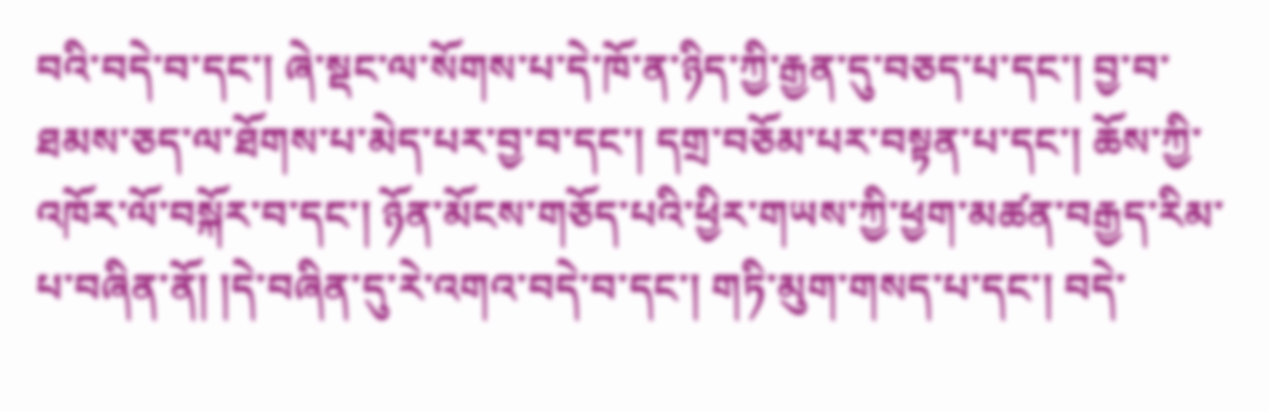བའི་བདེ་བ་དང་། ཞེ་སྡང་ལ་སོགས་པ་དེ་ཁོ་ན་ཉིད་ཀྱི་རྒྱན་དུ་བཅད་པ་དང་། བྱ་བ་ཐམས་ཅད་ལ་ཐོགས་པ་མེད་པར་བྱ་བ་དང་། དགྲ་བཅོམ་པར་བསྟན་པ་དང་། ཆོས་ཀྱི་འཁོར་ལོ་བསྐོར་བ་དང་། ཉོན་མོངས་གཅོད་པའི་ཕྱིར་གཡས་ཀྱི་ཕྱག་མཚན་བརྒྱད་རིམ་པ་བཞིན་ནོ། །དེ་བཞིན་དུ་རེ་འགའ་བདེ་བ་དང་། གཏི་མུག་གསད་པ་དང་། བདེ་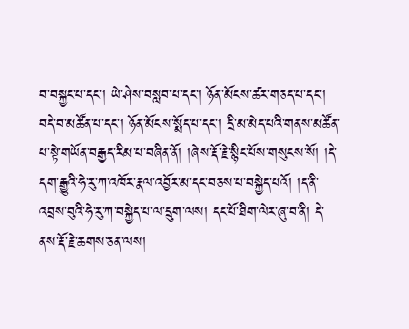བ་བསྐྱང་པ་དང་། ཡེ་ཤེས་བསླབ་པ་དང་། ཉོན་མོངས་ཚར་གཅད་པ་དང་། བདེ་བ་མཚོན་པ་དང་། ཉོན་མོངས་སྨོད་པ་དང་། དྲི་མ་མེད་པའི་གནས་མཚོན་པ་སྟེ་གཡོན་བརྒྱད་རིམ་པ་བཞིན་ནོ། །ཞེས་རྡོ་རྗེ་སྙིང་པོས་གསུངས་སོ། །དེ་དག་རྒྱུའི་ཧེ་རུ་ཀ་འཁོར་རྣལ་འབྱོར་མ་དང་བཅས་པ་བསྐྱེད་པའོ། །ད་ནི་འབྲས་བུའི་ཧེ་རུ་ཀ་བསྐྱེད་པ་ལ་དྲུག་ལས། དང་པོ་ཐིག་ལེར་ཞུ་བ་ནི། དེ་ནས་རྡོ་རྗེ་ཆགས་ཅན་ལས།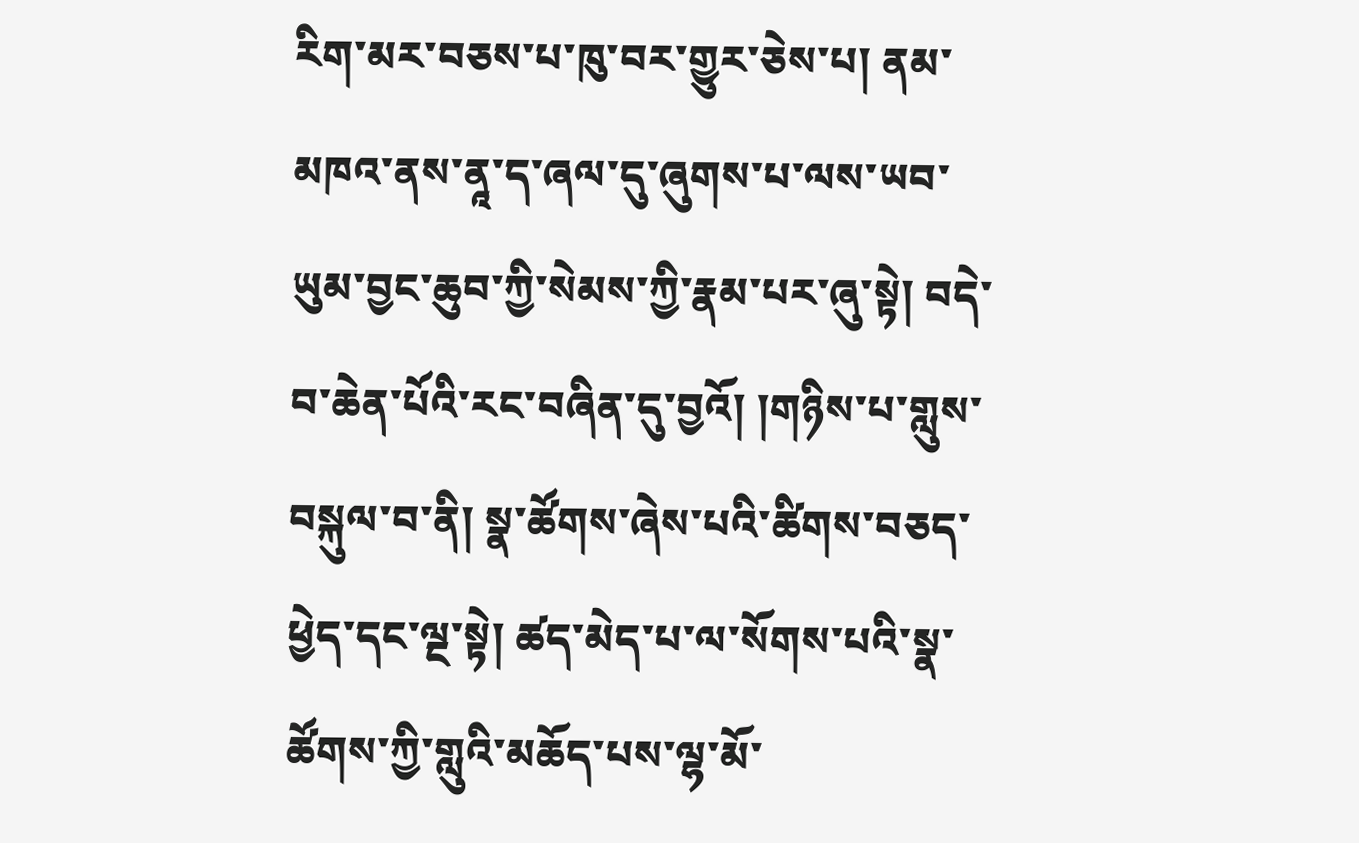རིག་མར་བཅས་པ་ཁུ་བར་གྱུར་ཅེས་པ། ནམ་མཁའ་ནས་ནཱ་ད་ཞལ་དུ་ཞུགས་པ་ལས་ཡབ་ཡུམ་བྱང་ཆུབ་ཀྱི་སེམས་ཀྱི་རྣམ་པར་ཞུ་སྟེ། བདེ་བ་ཆེན་པོའི་རང་བཞིན་དུ་བྱའོ། །གཉིས་པ་གླུས་བསྐུལ་བ་ནི། སྣ་ཚོགས་ཞེས་པའི་ཚིགས་བཅད་ཕྱེད་དང་ལྔ་སྟེ། ཚད་མེད་པ་ལ་སོགས་པའི་སྣ་ཚོགས་ཀྱི་གླུའི་མཆོད་པས་ལྷ་མོ་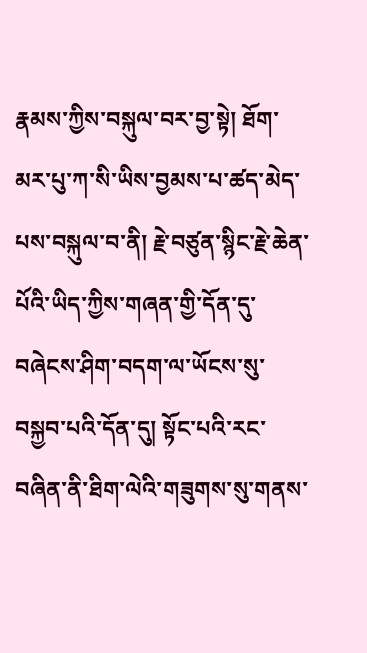རྣམས་ཀྱིས་བསྐུལ་བར་བྱ་སྟེ། ཐོག་མར་པུ་ཀ་སི་ཡིས་བྱམས་པ་ཚད་མེད་པས་བསྐུལ་བ་ནི། རྗེ་བཙུན་སྙིང་རྗེ་ཆེན་པོའི་ཡིད་ཀྱིས་གཞན་གྱི་དོན་དུ་བཞེངས་ཤིག་བདག་ལ་ཡོངས་སུ་བསྐྱབ་པའི་དོན་དུ། སྟོང་པའི་རང་བཞིན་ནི་ཐིག་ལེའི་གཟུགས་སུ་གནས་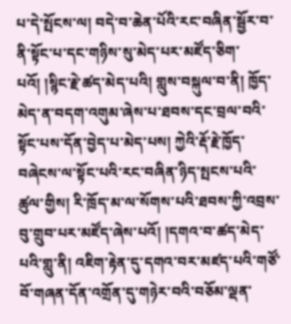པ་དེ་སྤོངས་ལ། བདེ་བ་ཆེན་པོའི་རང་བཞིན་སྦྱོར་བ་ནི་སྟོང་པ་དང་གཉིས་སུ་མེད་པར་མཛོད་ཅིག་པའོ། །སྙིང་རྗེ་ཚད་མེད་པའི། གླུས་བསྐུལ་བ་ནི། ཁྱོད་མེད་ན་བདག་འགུམ་ཞེས་པ་ཐབས་དང་བྲལ་བའི་སྟོང་པས་དོན་བྱེད་པ་མེད་པས། ཀྱེའི་རྡོ་རྗེ་ཁྱོད་བཞེངས་ལ་སྟོང་པའི་རང་བཞིན་ཉིད་སྤངས་པའི་ཚུལ་གྱིས། རི་ཁྲོད་མ་ལ་སོགས་པའི་ཐབས་ཀྱི་འབྲས་བུ་གྲུབ་པར་མཛོད་ཞེས་པའོ། །དགའ་བ་ཚད་མེད་པའི་གླུ་ནི། འཇིག་རྟེན་དུ་དགའ་བར་མཛད་པའི་གཙོ་བོ་གཞན་དོན་འགྲོན་དུ་གཉེར་བའི་བཅོམ་ལྡན་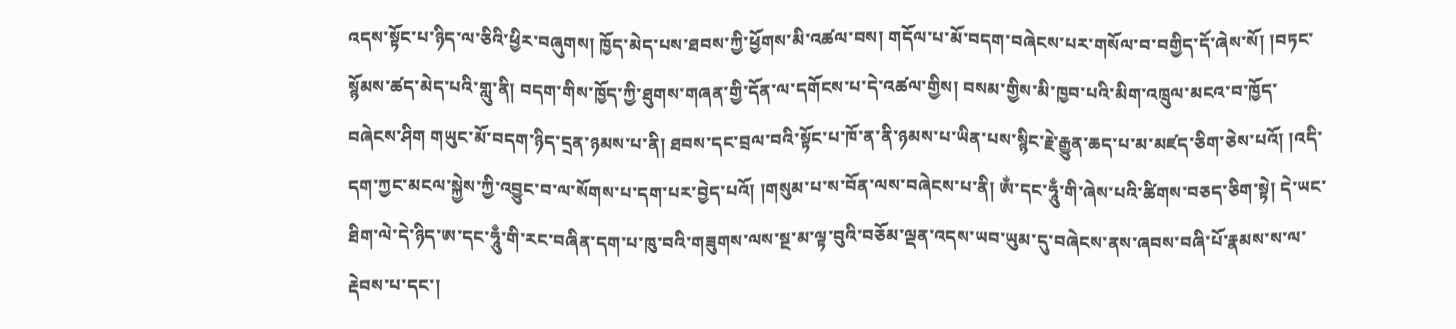འདས་སྟོང་པ་ཉིད་ལ་ཅིའི་ཕྱིར་བཞུགས། ཁྱོད་མེད་པས་ཐབས་ཀྱི་ཕྱོགས་མི་འཚལ་བས། གདོལ་པ་མོ་བདག་བཞེངས་པར་གསོལ་བ་བགྱིད་དོ་ཞེས་སོ། །བཏང་སྙོམས་ཚད་མེད་པའི་གླུ་ནི། བདག་གིས་ཁྱོད་ཀྱི་ཐུགས་གཞན་གྱི་དོན་ལ་དགོངས་པ་དེ་འཚལ་གྱིས། བསམ་གྱིས་མི་ཁྱབ་པའི་མིག་འཁྲུལ་མངའ་བ་ཁྱོད་བཞེངས་ཤིག གཡུང་མོ་བདག་ཉིད་དྲན་ཉམས་པ་ནི། ཐབས་དང་བྲལ་བའི་སྟོང་པ་ཁོ་ན་ནི་ཉམས་པ་ཡིན་པས་སྙིང་རྗེ་རྒྱུན་ཆད་པ་མ་མཛད་ཅིག་ཅེས་པའོ། །འདི་དག་ཀྱང་མངལ་སྐྱེས་ཀྱི་འབྱུང་བ་ལ་སོགས་པ་དག་པར་བྱེད་པའོ། །གསུམ་པ་ས་བོན་ལས་བཞེངས་པ་ནི། ཨྂ་དང་ཧཱུྃ་གི་ཞེས་པའི་ཚིགས་བཅད་ཅིག་སྟེ། དེ་ཡང་ཐིག་ལེ་དེ་ཉིད་ཨ་དང་ཧཱུྃ་གི་རང་བཞིན་དག་པ་ཁུ་བའི་གཟུགས་ལས་སྔ་མ་ལྟ་བུའི་བཅོམ་ལྡན་འདས་ཡབ་ཡུམ་དུ་བཞེངས་ནས་ཞབས་བཞི་པོ་རྣམས་ས་ལ་རྡེབས་པ་དང་།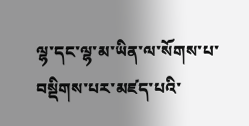ལྷ་དང་ལྷ་མ་ཡིན་ལ་སོགས་པ་བསྡིགས་པར་མཛད་པའི་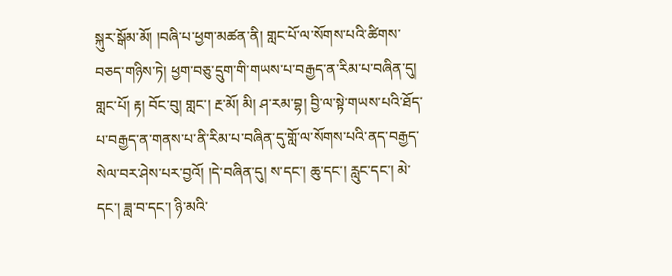སྐུར་སྒོམ་མོ། །བཞི་པ་ཕྱག་མཚན་ནི། གླང་པོ་ལ་སོགས་པའི་ཚིགས་བཅད་གཉིས་ཏེ། ཕྱག་བཅུ་དྲུག་གི་གཡས་པ་བརྒྱད་ན་རིམ་པ་བཞིན་དུ། གླང་པོ། རྟ། བོང་བུ། གླང་། རྔ་མོ། མི། ཤ་རམ་བྷ། བྱི་ལ་སྟེ་གཡས་པའི་ཐོད་པ་བརྒྱད་ན་གནས་པ་ནི་རིམ་པ་བཞིན་དུ་གློ་ལ་སོགས་པའི་ནད་བརྒྱད་སེལ་བར་ཤེས་པར་བྱའོ། །དེ་བཞིན་དུ། ས་དང་། ཆུ་དང་། རླུང་དང་། མེ་དང་། ཟླ་བ་དང་། ཉི་མའི་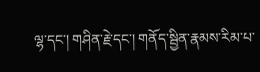ལྷ་དང་། གཤིན་རྗེ་དང་། གནོད་སྦྱིན་རྣམས་རིམ་པ་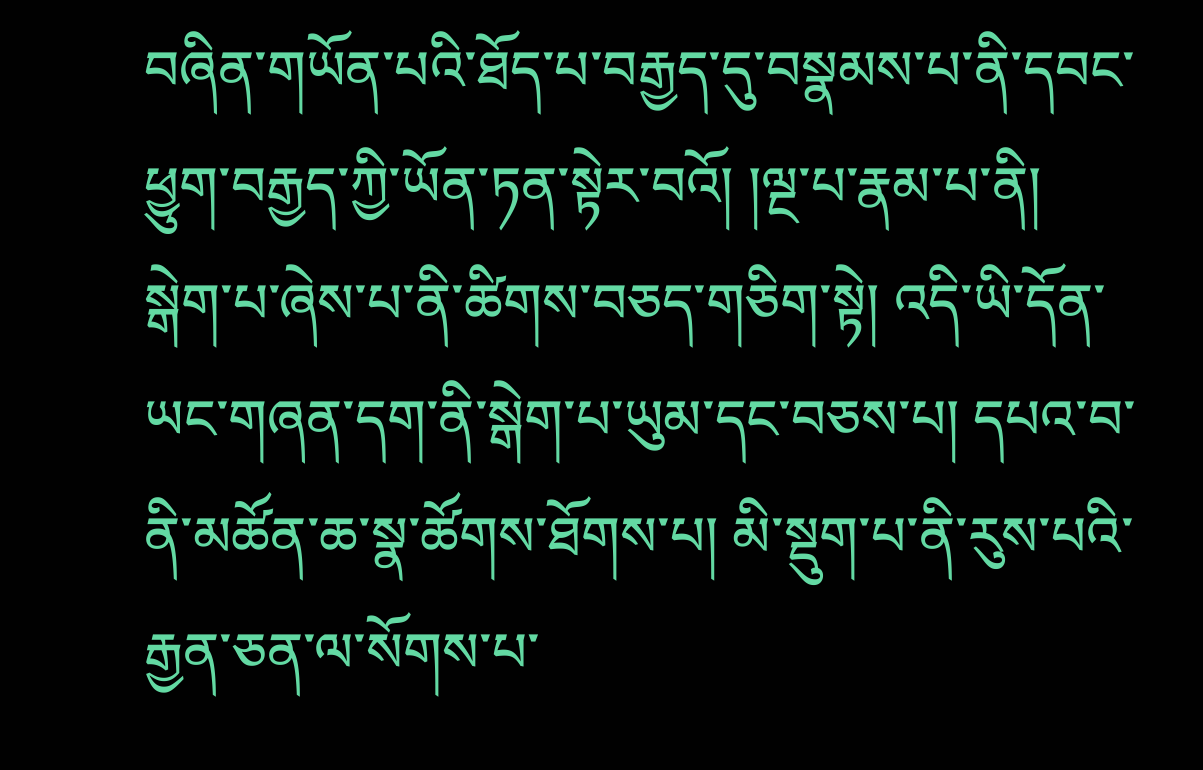བཞིན་གཡོན་པའི་ཐོད་པ་བརྒྱད་དུ་བསྣམས་པ་ནི་དབང་ཕྱུག་བརྒྱད་ཀྱི་ཡོན་ཏན་སྟེར་བའོ། །ལྔ་པ་རྣམ་པ་ནི། སྒེག་པ་ཞེས་པ་ནི་ཚིགས་བཅད་གཅིག་སྟེ། འདི་ཡི་དོན་ཡང་གཞན་དག་ནི་སྒེག་པ་ཡུམ་དང་བཅས་པ། དཔའ་བ་ནི་མཚོན་ཆ་སྣ་ཚོགས་ཐོགས་པ། མི་སྡུག་པ་ནི་རུས་པའི་རྒྱན་ཅན་ལ་སོགས་པ་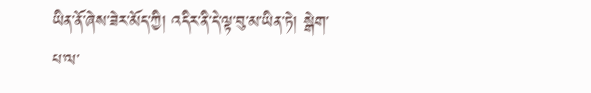ཡིན་ནོ་ཞེས་ཟེར་མོད་ཀྱི། འདིར་ནི་དེ་ལྟ་བུ་མ་ཡིན་ཏེ། སྒེག་པ་ལ་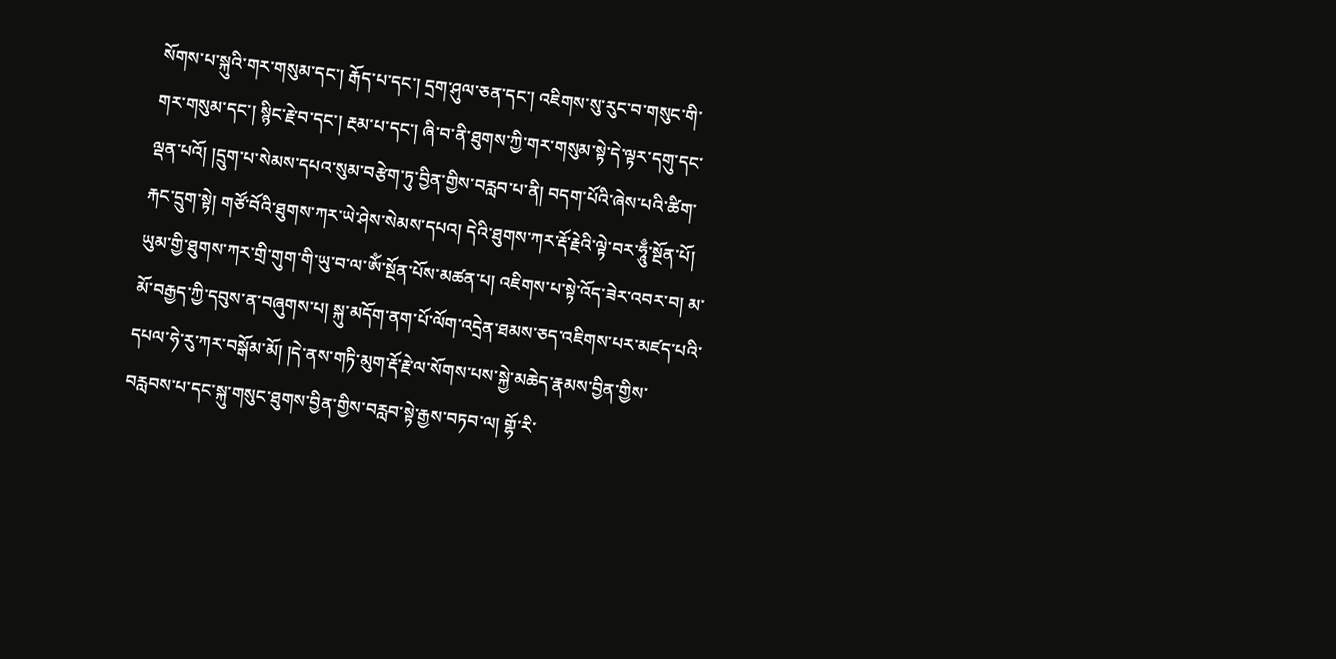སོགས་པ་སྐུའི་གར་གསུམ་དང་། རྒོད་པ་དང་། དྲག་ཤུལ་ཅན་དང་། འཇིགས་སུ་རུང་བ་གསུང་གི་གར་གསུམ་དང་། སྙིང་རྗེ་བ་དང་། རྔམ་པ་དང་། ཞི་བ་ནི་ཐུགས་ཀྱི་གར་གསུམ་སྟེ་དེ་ལྟར་དགུ་དང་ལྡན་པའོ། །དྲུག་པ་སེམས་དཔའ་སུམ་བརྩེག་ཏུ་བྱིན་གྱིས་བརླབ་པ་ནི། བདག་པོའི་ཞེས་པའི་ཚིག་རྐང་དྲུག་སྟེ། གཙོ་བོའི་ཐུགས་ཀར་ཡེ་ཤེས་སེམས་དཔའ། དེའི་ཐུགས་ཀར་རྡོ་རྗེའི་ལྟེ་བར་ཧཱུྃ་སྔོན་པོ། ཡུམ་གྱི་ཐུགས་ཀར་གྲི་གུག་གི་ཡུ་བ་ལ་ཨོཾ་སྔོན་པོས་མཚན་པ། འཇིགས་པ་སྟེ་འོད་ཟེར་འབར་བ། མ་མོ་བརྒྱད་ཀྱི་དབུས་ན་བཞུགས་པ། སྐུ་མདོག་ནག་པོ་ལོག་འདྲེན་ཐམས་ཅད་འཇིགས་པར་མཛད་པའི་དཔལ་ཧེ་རུ་ཀར་བསྒོམ་མོ། །དེ་ནས་གཏི་མུག་རྡོ་རྗེ་ལ་སོགས་པས་སྐྱེ་མཆེད་རྣམས་བྱིན་གྱིས་བརླབས་པ་དང་སྐུ་གསུང་ཐུགས་བྱིན་གྱིས་བརླབ་སྟེ་རྒྱས་བཏབ་ལ། གྷོ་རི་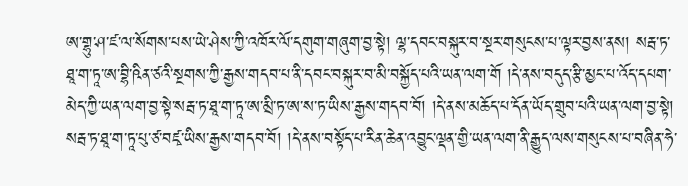ཨ་གྷུ་ཤ་ཛ་ལ་སོགས་པས་ཡེ་ཤེས་ཀྱི་འཁོར་ལོ་དགུག་གཞུག་བྱ་སྟེ། ལྷ་དབང་བསྐུར་བ་སྔར་གསུངས་པ་ལྟར་བྱས་ནས། སརྦ་ཏ་ཐཱ་ག་ཏཱ་ཨ་བྷི་ཥིན་ཙའི་སྔགས་ཀྱི་རྒྱས་གདབ་པ་ནི་དབང་བསྐུར་བ་མི་བསྐྱོད་པའི་ཡན་ལག་གོ །དེ་ནས་བདུད་རྩི་མྱང་པ་འོད་དཔག་མེད་ཀྱི་ཡན་ལག་བྱ་སྟེ་སརྦ་ཏ་ཐཱ་ག་ཏཱ་ཨ་མྲི་ཏ་ཨ་ས་ཏ་ཡིས་རྒྱས་གདབ་བོ། །དེ་ནས་མཆོད་པ་དོན་ཡོད་གྲུབ་པའི་ཡན་ལག་བྱ་སྟེ། སརྦ་ཏ་ཐཱ་ག་ཏཱ་པུ་ཙ་བཛྭ་ཡིས་རྒྱས་གདབ་བོ། །དེ་ནས་བསྟོད་པ་རིན་ཆེན་འབྱུང་ལྡན་གྱི་ཡན་ལག་ནི་རྒྱུད་ལས་གསུངས་པ་བཞིན་ཧེ་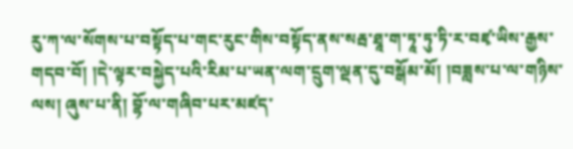རུ་ཀ་ལ་སོགས་པ་བསྟོད་པ་གང་རུང་གིས་བསྟོད་ནས་སརྦ་ཐཱ་ག་ཏཱ་ཏུ་ཏི་ར་བཛྭ་ཡིས་རྒྱས་གདབ་བོ། །དེ་ལྟར་བསྐྱེད་པའི་རིམ་པ་ཡན་ལག་དྲུག་ལྡན་དུ་བསྒོམ་མོ། །བཟླས་པ་ལ་གཉིས་ལས། ཞུས་པ་ནི། བྷོ་ལ་གཞིབ་པར་མཛད་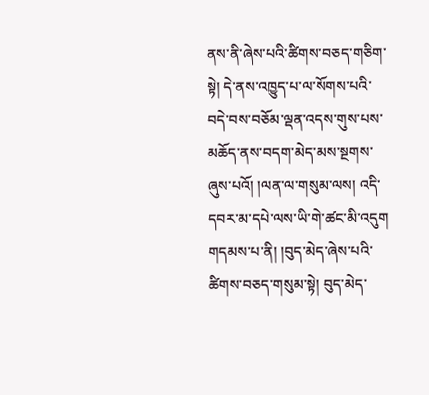ནས་ནི་ཞེས་པའི་ཚིགས་བཅད་གཅིག་སྟེ། དེ་ནས་འཁྱུད་པ་ལ་སོགས་པའི་བདེ་བས་བཅོམ་ལྡན་འདས་གུས་པས་མཆོད་ནས་བདག་མེད་མས་སྔགས་ཞུས་པའོ། །ལན་ལ་གསུམ་ལས། འདི་དབར་མ་དཔེ་ལས་ཡི་གེ་ཚང་མི་འདུག གདམས་པ་ནི། །བུད་མེད་ཞེས་པའི་ཚིགས་བཅད་གསུམ་སྟེ། བུད་མེད་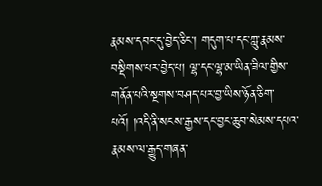རྣམས་དབང་དུ་བྱེད་ཅིང་། གདུག་པ་དང་ཀླུ་རྣམས་བསྡིགས་པར་བྱེད་པ། ལྷ་དང་ལྷ་མ་ཡིན་ཟིལ་གྱིས་གནོན་པའི་སྔགས་བཤད་པར་བྱ་ཡིས་ཉོན་ཅིག་པའོ། །འདི་ནི་སངས་རྒྱས་དང་བྱང་ཆུབ་སེམས་དཔའ་རྣམས་ལ་རྒྱུད་གཞན་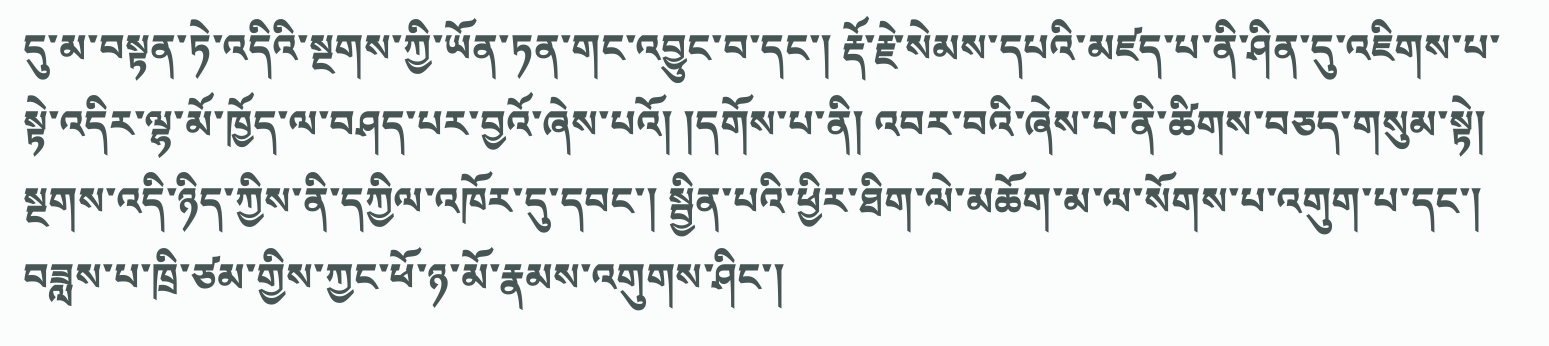དུ་མ་བསྟན་ཏེ་འདིའི་སྔགས་ཀྱི་ཡོན་ཏན་གང་འབྱུང་བ་དང་། རྡོ་རྗེ་སེམས་དཔའི་མཛད་པ་ནི་ཤིན་དུ་འཇིགས་པ་སྟེ་འདིར་ལྷ་མོ་ཁྱོད་ལ་བཤད་པར་བྱའོ་ཞེས་པའོ། །དགོས་པ་ནི། འབར་བའི་ཞེས་པ་ནི་ཚིགས་བཅད་གསུམ་སྟེ། སྔགས་འདི་ཉིད་ཀྱིས་ནི་དཀྱིལ་འཁོར་དུ་དབང་། སྦྱིན་པའི་ཕྱིར་ཐིག་ལེ་མཆོག་མ་ལ་སོགས་པ་འགུག་པ་དང་། བཟླས་པ་ཁྲི་ཙམ་གྱིས་ཀྱང་ཕོ་ཉ་མོ་རྣམས་འགུགས་ཤིང་།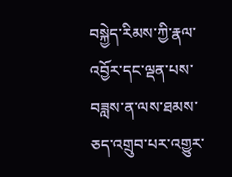བསྐྱེད་རིམས་ཀྱི་རྣལ་འབྱོར་དང་ལྡན་པས་བཟླས་ན་ལས་ཐམས་ཅད་འགྲུབ་པར་འགྱུར་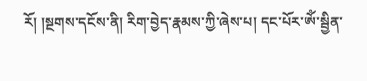རོ། །སྔགས་དངོས་ནི། རིག་བྱེད་རྣམས་ཀྱི་ཞེས་པ། དང་པོར་ཨོཾ་སྦྱིན་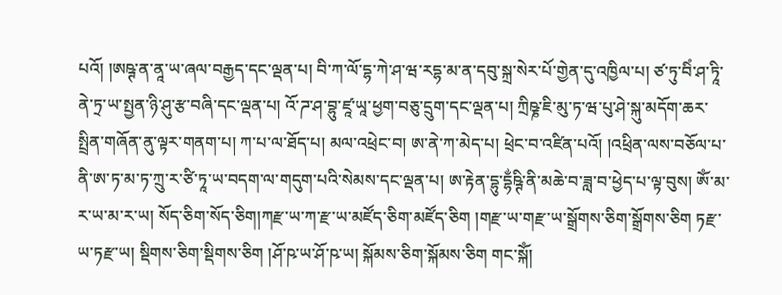པའོ། །ཨཥྚ་ན་ནཱ་ཡ་ཞལ་བརྒྱད་དང་ལྡན་པ། བི་ཀ་ལོ་དྷ་ཀེ་ཤ་ཝ་རདྷ་མ་ན་དབུ་སྐྲ་སེར་པོ་གྱེན་དུ་འཁྱིལ་པ། ཙ་ཏུ་བིཾ་ཤ་ཏཱི་ནེ་ཏྲ་ཡ་སྤྱན་ཉི་ཤུ་རྩ་བཞི་དང་ལྡན་པ། འོ་ཌ་ཤ་བྷུ་ཛཱ་ཡཱ་ཕྱག་བཅུ་དྲུག་དང་ལྡན་པ། ཀྲིཥྞ་ཇི་མུ་ཏ་ཝ་པུ་ཤེ་སྐུ་མདོག་ཆར་སྤྲིན་གཞོན་ནུ་ལྟར་གནག་པ། ཀ་པ་ལ་ཐོད་པ། མལ་འཕྲེང་བ། ཨ་ནེ་ཀ་མེད་པ། ཕྲེང་བ་འཛིན་པའོ། །འཕྲིན་ལས་བཅོལ་པ་ནི་ཨ་ཏ་མ་ཏ་ཀྲུ་ར་ཙི་ཏཱ་ཡ་བདག་ལ་གདུག་པའི་སེམས་དང་ལྡན་པ། ཨ་རྟེན་དྷུ་དྷྂཥྚི་ནི་མཆེ་བ་ཟླ་བ་ཕྱེད་པ་ལྟ་བུས། ཨོཾ་མ་ར་ཡ་མ་ར་ཡ། སོད་ཅིག་སོད་ཅིག།ཀརྫ་ཡ་ཀ་རྫ་ཡ་མཛོད་ཅིག་མཛོད་ཅིག །གརྫ་ཡ་གརྫ་ཡ་སྒྲོགས་ཅིག་སྒྲོགས་ཅིག ཏརྫ་ཡ་ཏརྫ་ཡ། སྡིགས་ཅིག་སྡིགས་ཅིག །ཤོ་ཥ་ཡ་ཤོ་ཥ་ཡ། སྐོམས་ཅིག་སྐོམས་ཅིག གང་སྐོཾ།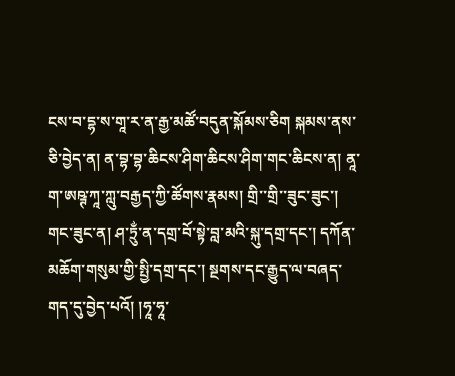ངས་བ་དྷ་ས་གཱ་ར་ན་རྒྱ་མཚོ་བདུན་སྐོམས་ཅིག སྐམས་ནས་ཅི་བྱེད་ན། ན་བྷ་བྷ་ཆིངས་ཤིག་ཆིངས་ཤིག་གང་ཆིངས་ན། ནཱ་ག་ཨཥྚ་ཀཱ་ཀླུ་བརྒྱད་ཀྱི་ཚོགས་རྣམས། གྲི་་གྲི་་ཟུང་ཟུང་། གང་ཟུང་ན། ཤ་ཏྲུྂ་ན་དགྲ་བོ་སྟེ་བླ་མའི་སྐུ་དགྲ་དང་། དཀོན་མཆོག་གསུམ་གྱི་སྤྱི་དགྲ་དང་། སྔགས་དང་རྒྱུད་ལ་བཞད་གད་དུ་བྱེད་པའོ། །ཧཱ་ཧཱ་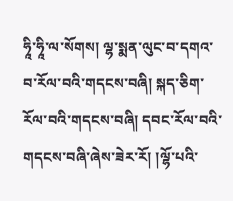ཧཱི་ཧཱི་ལ་སོགས། ལྷ་སྨན་ལུང་བ་དགའ་བ་རོལ་བའི་གདངས་བཞི། སྐད་ཅིག་རོལ་བའི་གདངས་བཞི། དབང་རོལ་བའི་གདངས་བཞི་ཞེས་ཟེར་རོ། །ལྷོ་པའི་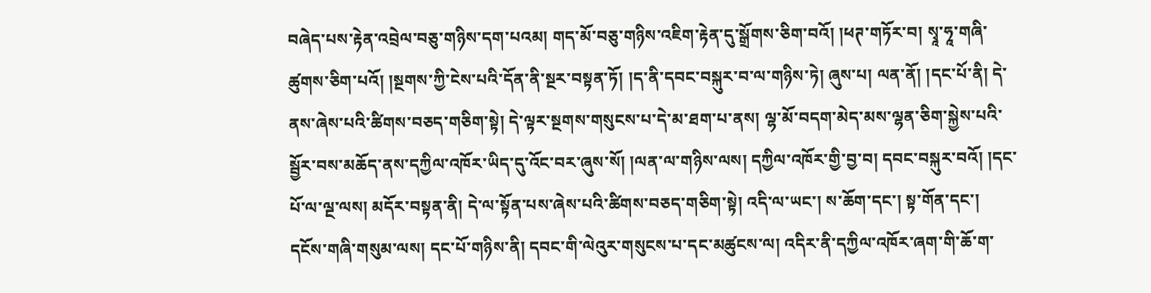བཞེད་པས་རྟེན་འབྲེལ་བཅུ་གཉིས་དག་པའམ། གད་མོ་བཅུ་གཉིས་འཇིག་རྟེན་དུ་སྒྲོགས་ཅིག་བའོ། །ཕཊ་གཏོར་བ། སྭཱ་ཧཱ་གཞི་ཚུགས་ཅིག་པའོ། །སྔགས་ཀྱི་ངེས་པའི་དོན་ནི་སྔར་བསྟན་ཏོ། །ད་ནི་དབང་བསྐུར་བ་ལ་གཉིས་ཏེ། ཞུས་པ། ལན་ནོ། །དང་པོ་ནི། དེ་ནས་ཞེས་པའི་ཚིགས་བཅད་གཅིག་སྟེ། དེ་ལྟར་སྔགས་གསུངས་པ་དེ་མ་ཐག་པ་ནས། ལྷ་མོ་བདག་མེད་མས་ལྷན་ཅིག་སྐྱེས་པའི་སྦྱོར་བས་མཆོད་ནས་དཀྱིལ་འཁོར་ཡིད་དུ་འོང་བར་ཞུས་སོ། །ལན་ལ་གཉིས་ལས། དཀྱིལ་འཁོར་གྱི་བྱ་བ། དབང་བསྐུར་བའོ། །དང་པོ་ལ་ལྔ་ལས། མདོར་བསྟན་ནི། དེ་ལ་སྟོན་པས་ཞེས་པའི་ཚིགས་བཅད་གཅིག་སྟེ། འདི་ལ་ཡང་། ས་ཆོག་དང་། སྟ་གོན་དང་། དངོས་གཞི་གསུམ་ལས། དང་པོ་གཉིས་ནི། དབང་གི་ལེའུར་གསུངས་པ་དང་མཚུངས་ལ། འདིར་ནི་དཀྱིལ་འཁོར་ཞག་གི་ཆོ་ག་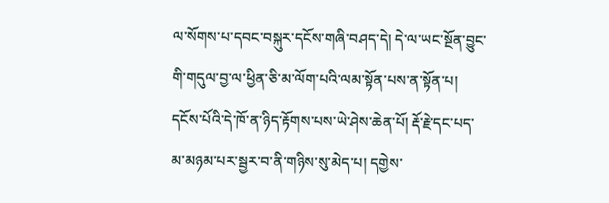ལ་སོགས་པ་དབང་བསྐུར་དངོས་གཞི་བཤད་དེ། དེ་ལ་ཡང་སྔོན་བྱུང་གི་གདུལ་བྱ་ལ་ཕྱིན་ཅི་མ་ལོག་པའི་ལམ་སྟོན་པས་ན་སྟོན་པ། དངོས་པོའི་དེ་ཁོ་ན་ཉིད་རྟོགས་པས་ཡེ་ཤེས་ཆེན་པོ། རྡོ་རྗེ་དང་པད་མ་མཉམ་པར་སྦྱར་བ་ནི་གཉིས་སུ་མེད་པ། དགྱེས་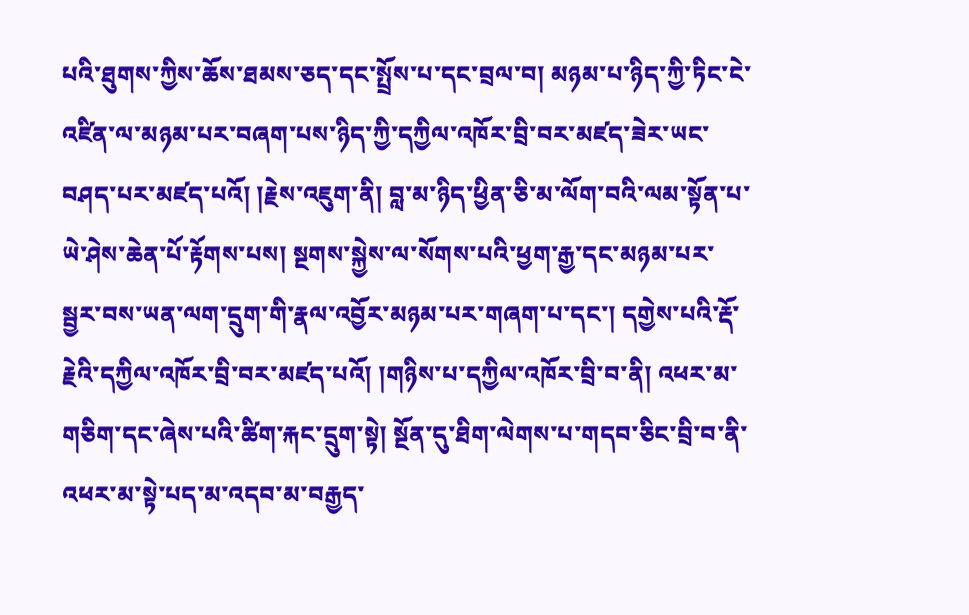པའི་ཐུགས་ཀྱིས་ཆོས་ཐམས་ཅད་དང་སྤྲོས་པ་དང་བྲལ་བ། མཉམ་པ་ཉིད་ཀྱི་ཏིང་ངེ་འཛིན་ལ་མཉམ་པར་བཞག་པས་ཉིད་ཀྱི་དཀྱིལ་འཁོར་བྲི་བར་མཛད་ཟེར་ཡང་བཤད་པར་མཛད་པའོ། །རྗེས་འཇུག་ནི། བླ་མ་ཉིད་ཕྱིན་ཅི་མ་ལོག་བའི་ལམ་སྟོན་པ་ཡེ་ཤེས་ཆེན་པོ་རྟོགས་པས། སྔགས་སྐྱེས་ལ་སོགས་པའི་ཕྱག་རྒྱ་དང་མཉམ་པར་སྦྱར་བས་ཡན་ལག་དྲུག་གི་རྣལ་འབྱོར་མཉམ་པར་གཞག་པ་དང་། དགྱེས་པའི་རྡོ་རྗེའི་དཀྱིལ་འཁོར་བྲི་བར་མཛད་པའོ། །གཉིས་པ་དཀྱིལ་འཁོར་བྲི་བ་ནི། འཕར་མ་གཅིག་དང་ཞེས་པའི་ཚིག་རྐང་དྲུག་སྟེ། སྔོན་དུ་ཐིག་ལེགས་པ་གདབ་ཅིང་བྲི་བ་ནི་འཕར་མ་སྟེ་པད་མ་འདབ་མ་བརྒྱད་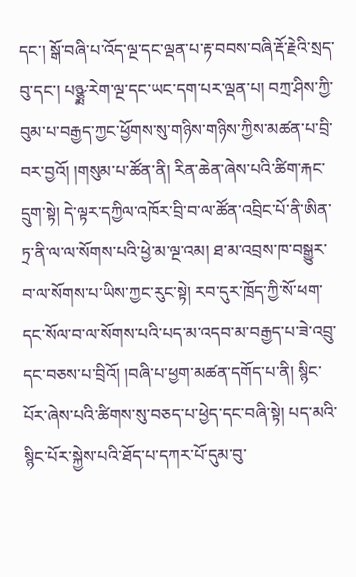དང་། སྒོ་བཞི་པ་འོད་ལྔ་དང་ལྡན་པ་རྟ་བབས་བཞི་རྡོ་རྗེའི་སྲད་བུ་དང་། པཉྩྨ་རེག་ལྔ་དང་ཡང་དག་པར་ལྡན་པ། བཀྲ་ཤིས་ཀྱི་བུམ་པ་བརྒྱད་ཀྱང་ཕྱོགས་སུ་གཉིས་གཉིས་ཀྱིས་མཚན་པ་བྲི་བར་བྱའོ། །གསུམ་པ་ཚོན་ནི། རིན་ཆེན་ཞེས་པའི་ཚིག་རྐང་དྲུག་སྟེ། དེ་ལྟར་དཀྱིལ་འཁོར་བྲི་བ་ལ་ཚོན་འབྲིང་པོ་ནི་ཨིན་ཏྲ་ནི་ལ་ལ་སོགས་པའི་ཕྱེ་མ་ལྔ་འམ། ཐ་མ་འབྲས་ཁ་བསྒྱུར་བ་ལ་སོགས་པ་ཡིས་ཀྱང་རུང་སྟེ། རབ་དུར་ཁྲོད་ཀྱི་སོ་ཕག་དང་སོལ་བ་ལ་སོགས་པའི་པད་མ་འདབ་མ་བརྒྱད་པ་ཟེ་འབྲུ་དང་བཅས་པ་བྲིའོ། །བཞི་པ་ཕྱག་མཚན་དགོད་པ་ནི། སྙིང་པོར་ཞེས་པའི་ཚིགས་སུ་བཅད་པ་ཕྱེད་དང་བཞི་སྟེ། པད་མའི་སྙིང་པོར་སྐྱེས་པའི་ཐོད་པ་དཀར་པོ་དུམ་བུ་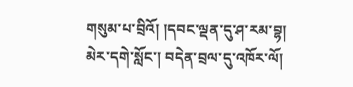གསུམ་པ་བྲིའོ། །དབང་ལྡན་དུ་ཤ་རམ་བྷ། མེར་དགེ་སློང་། བདེན་བྲལ་དུ་འཁོར་ལོ།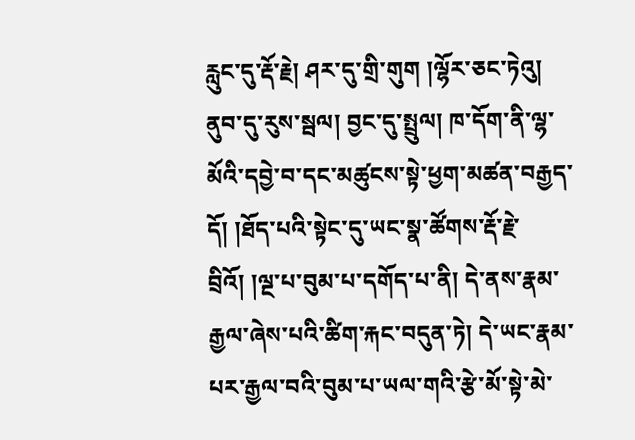རླུང་དུ་རྡོ་རྗེ། ཤར་དུ་གྲི་གུག །ལྷོར་ཅང་ཏེའུ། ནུབ་དུ་རུས་སྦལ། བྱང་དུ་སྤྲུལ། ཁ་དོག་ནི་ལྷ་མོའི་དབྱེ་བ་དང་མཚུངས་སྟེ་ཕྱག་མཚན་བརྒྱད་དོ། །ཐོད་པའི་སྟེང་དུ་ཡང་སྣ་ཚོགས་རྡོ་རྗེ་བྲིའོ། །ལྔ་པ་བུམ་པ་དགོད་པ་ནི། དེ་ནས་རྣམ་རྒྱལ་ཞེས་པའི་ཚིག་རྐང་བདུན་ཏེ། དེ་ཡང་རྣམ་པར་རྒྱལ་བའི་བུམ་པ་ཡལ་གའི་རྩེ་མོ་སྟེ་མེ་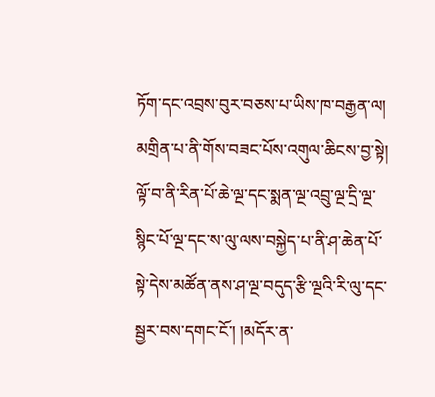ཏོག་དང་འབྲས་བུར་བཅས་པ་ཡིས་ཁ་བརྒྱན་ལ། མགྲིན་པ་ནི་གོས་བཟང་པོས་འགུལ་ཆིངས་བྱ་སྟེ། ལྟོ་བ་ནི་རིན་པོ་ཆེ་ལྔ་དང་སྨན་ལྔ་འབྲུ་ལྔ་དྲི་ལྔ་སྙིང་པོ་ལྔ་དང་ས་ལུ་ལས་བསྐྱེད་པ་ནི་ཤ་ཆེན་པོ་སྟེ་དེས་མཚོན་ནས་ཤ་ལྔ་བདུད་རྩི་ལྔའི་རི་ལུ་དང་སྦྱར་བས་དགང་ངོ་། །མདོར་ན་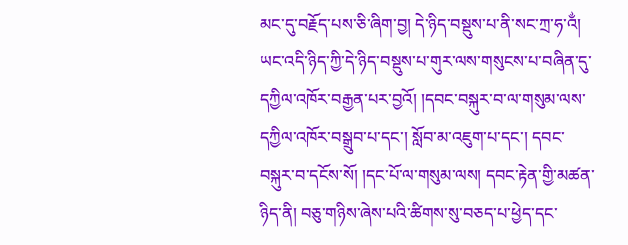མང་དུ་བརྗོད་པས་ཅི་ཞིག་བྱ། དེ་ཉིད་བསྡུས་པ་ནི་སང་ཀྲ་ཧ་འྂ། ཡང་འདི་ཉིད་ཀྱི་དེ་ཉིད་བསྡུས་པ་གུར་ལས་གསུངས་པ་བཞིན་དུ་དཀྱིལ་འཁོར་བརྒྱན་པར་བྱའོ། །དབང་བསྐུར་བ་ལ་གསུམ་ལས་དཀྱིལ་འཁོར་བསྒྲུབ་པ་དང་། སློབ་མ་འཇུག་པ་དང་། དབང་བསྐུར་བ་དངོས་སོ། །དང་པོ་ལ་གསུམ་ལས། དབང་རྟེན་གྱི་མཚན་ཉིད་ནི། བཅུ་གཉིས་ཞེས་པའི་ཚིགས་སུ་བཅད་པ་ཕྱེད་དང་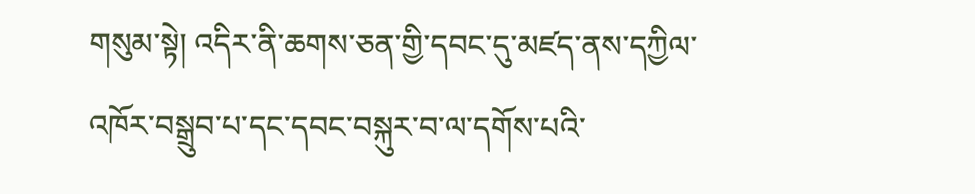གསུམ་སྟེ། འདིར་ནི་ཆགས་ཅན་གྱི་དབང་དུ་མཛད་ནས་དཀྱིལ་འཁོར་བསྒྲུབ་པ་དང་དབང་བསྐུར་བ་ལ་དགོས་པའི་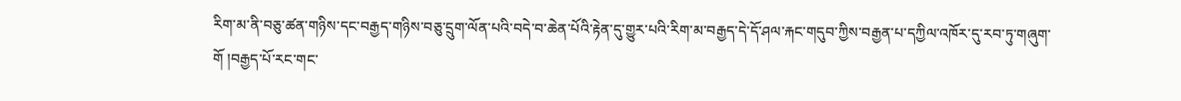རིག་མ་ནི་བཅུ་ཚན་གཉིས་དང་བརྒྱད་གཉིས་བཅུ་དྲུག་ལོན་པའི་བདེ་བ་ཆེན་པོའི་རྟེན་དུ་གྱུར་པའི་རིག་མ་བརྒྱད་དེ་དོ་ཤལ་རྐང་གདུབ་ཀྱིས་བརྒྱན་པ་དཀྱིལ་འཁོར་དུ་རབ་ཏུ་གཞུག་གོ །བརྒྱད་པོ་རང་གང་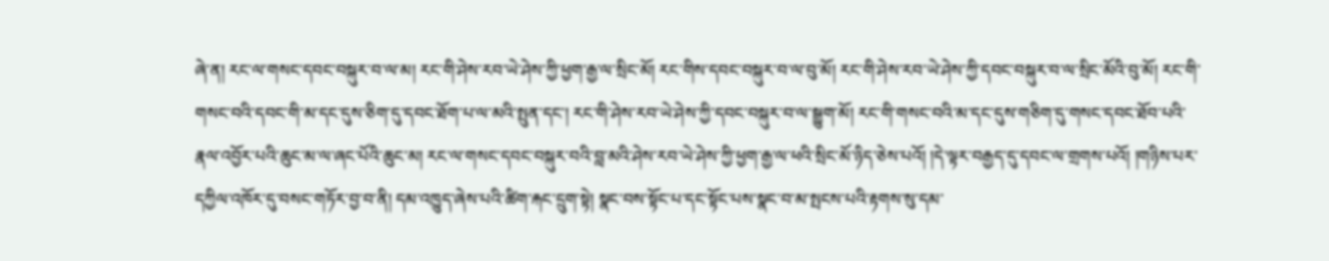ཞེ་ན། རང་ལ་གསང་དབང་བསྐུར་བ་ལ་མ། རང་གི་ཤེས་རབ་ཡེ་ཤེས་ཀྱི་ཕྱག་རྒྱ་ལ་སྲིང་མོ། རང་གིས་དབང་བསྐུར་བ་ལ་བུ་མོ། རང་གི་ཤེས་རབ་ཡེ་ཤེས་ཀྱི་དབང་བསྐུར་བ་ལ་སྲིང་མོའི་བུ་མོ། རང་གི་གསང་བའི་དབང་གི་མ་དང་དུས་ཅིག་དུ་དབང་ཐོག་པ་ལ་མའི་སྤུན་དང་། རང་གི་ཤེས་རབ་ཡེ་ཤེས་ཀྱི་དབང་བསྐུར་བ་ལ་སྒྱུག་མོ། རང་གི་གསང་བའི་མ་དང་དུས་གཅིག་དུ་གསང་དབང་ཐོབ་པའི་རྣལ་འབྱོར་པའི་ཆུང་མ་ལ་ཞང་པོའི་ཆུང་མ། རང་ལ་གསང་དབང་བསྐུར་བའི་བླ་མའི་ཤེས་རབ་ཡེ་ཤེས་ཀྱི་ཕྱག་རྒྱ་ལ་ཕའི་སྲིང་མོ་ཉིད་ཅེས་པའོ། །དེ་ལྟར་བརྒྱད་དུ་དབང་ལ་གྲགས་པའོ། །གཉིས་པར་དཀྱིལ་འཁོར་དུ་བསང་གཏོར་བྱ་བ་ནི། དམ་འཁྱུད་ཞེས་པའི་ཚིག་རྐང་དྲུག་སྟེ། སྣང་བས་སྟོང་པ་དང་སྟོང་པས་སྣང་བ་མ་སྤངས་པའི་རྟགས་སུ་དམ་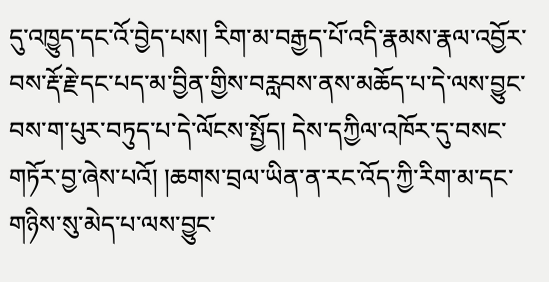དུ་འཁྱུད་དང་འོ་བྱེད་པས། རིག་མ་བརྒྱད་པོ་འདི་རྣམས་རྣལ་འབྱོར་བས་རྡོ་རྗེ་དང་པད་མ་བྱིན་གྱིས་བརླབས་ནས་མཆོད་པ་དེ་ལས་བྱུང་བས་ག་པུར་བཏུད་པ་དེ་ལོངས་སྤྱོད། དེས་དཀྱིལ་འཁོར་དུ་བསང་གཏོར་བྱ་ཞེས་པའོ། །ཆགས་བྲལ་ཡིན་ན་རང་འོད་ཀྱི་རིག་མ་དང་གཉིས་སུ་མེད་པ་ལས་བྱུང་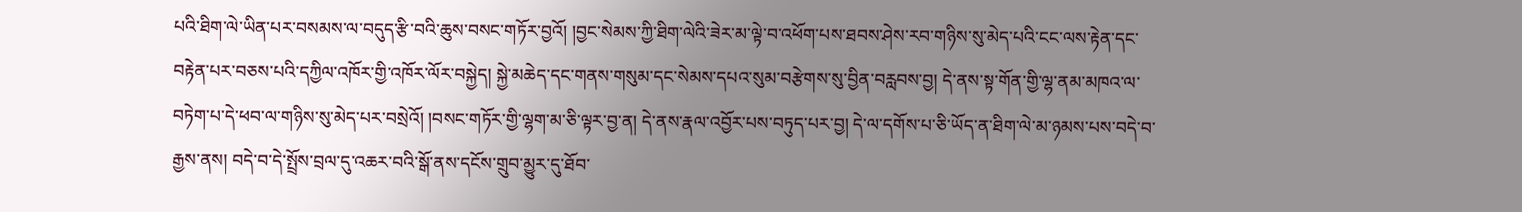པའི་ཐིག་ལེ་ཡིན་པར་བསམས་ལ་བདུད་རྩི་བའི་ཆུས་བསང་གཏོར་བྱའོ། །བྱང་སེམས་ཀྱི་ཐིག་ལེའི་ཟེར་མ་ལྟེ་བ་འཕོག་པས་ཐབས་ཤེས་རབ་གཉིས་སུ་མེད་པའི་ངང་ལས་རྟེན་དང་བརྟེན་པར་བཅས་པའི་དཀྱིལ་འཁོར་གྱི་འཁོར་ལོར་བསྐྱེད། སྐྱེ་མཆེད་དང་གནས་གསུམ་དང་སེམས་དཔའ་སུམ་བརྩེགས་སུ་བྱིན་བརླབས་བྱ། དེ་ནས་སྟ་གོན་གྱི་ལྷ་ནམ་མཁའ་ལ་བཏེག་པ་དེ་ཕབ་ལ་གཉིས་སུ་མེད་པར་བསྲེའོ། །བསང་གཏོར་གྱི་ལྷག་མ་ཅི་ལྟར་བྱ་ན། དེ་ནས་རྣལ་འབྱོར་པས་བཏུད་པར་བྱ། དེ་ལ་དགོས་པ་ཅི་ཡོད་ན་ཐིག་ལེ་མ་ཉམས་པས་བདེ་བ་རྒྱས་ནས། བདེ་བ་དེ་སྤྲོས་བྲལ་དུ་འཆར་བའི་སྒོ་ནས་དངོས་གྲུབ་མྱུར་དུ་ཐོབ་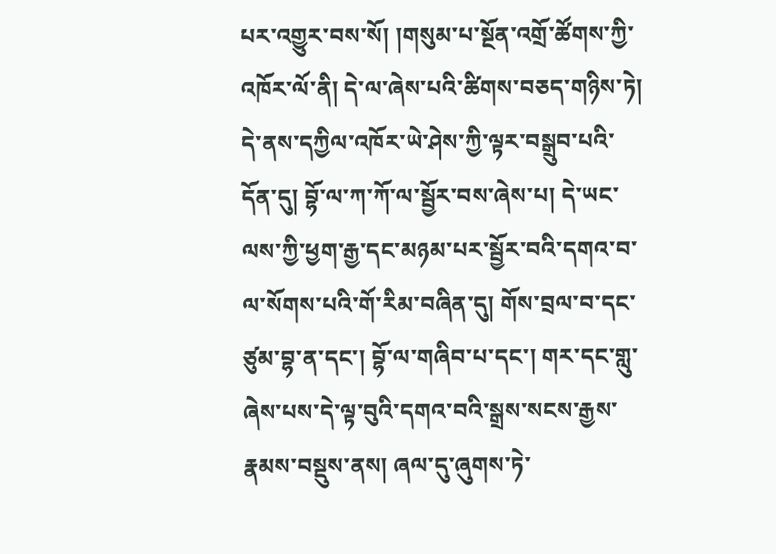པར་འགྱུར་བས་སོ། །གསུམ་པ་སྔོན་འགྲོ་ཚོགས་ཀྱི་འཁོར་ལོ་ནི། དེ་ལ་ཞེས་པའི་ཚིགས་བཅད་གཉིས་ཏེ། དེ་ནས་དཀྱིལ་འཁོར་ཡེ་ཤེས་ཀྱི་ལྟར་བསྒྲུབ་པའི་དོན་དུ། བྷོ་ལ་ཀ་ཀོ་ལ་སྦྱོར་བས་ཞེས་པ། དེ་ཡང་ལས་ཀྱི་ཕྱག་རྒྱ་དང་མཉམ་པར་སྦྱོར་བའི་དགའ་བ་ལ་སོགས་པའི་གོ་རིམ་བཞིན་དུ། གོས་བྲལ་བ་དང་ཙུམ་བྷ་ན་དང་། བྷོ་ལ་གཞིབ་པ་དང་། གར་དང་གླུ་ཞེས་པས་དེ་ལྟ་བུའི་དགའ་བའི་སྒྲས་སངས་རྒྱས་རྣམས་བསྡུས་ནས། ཞལ་དུ་ཞུགས་ཏེ་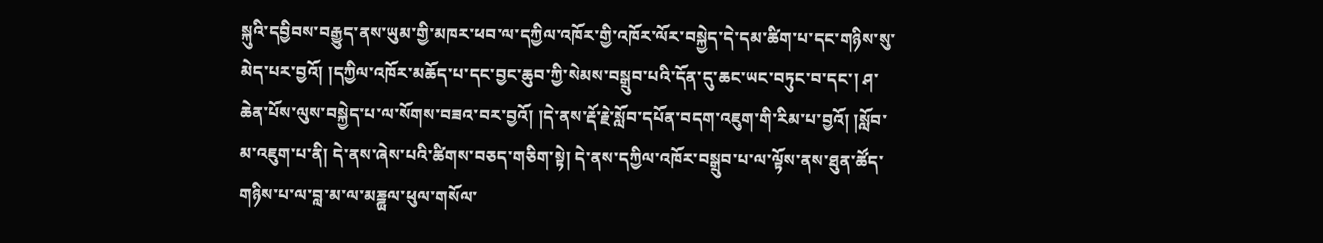སྐུའི་དབྱིབས་བརྒྱུད་ནས་ཡུམ་གྱི་མཁར་ཕབ་ལ་དཀྱིལ་འཁོར་གྱི་འཁོར་ལོར་བསྐྱེད་དེ་དམ་ཚིག་པ་དང་གཉིས་སུ་མེད་པར་བྱའོ། །དཀྱིལ་འཁོར་མཆོད་པ་དང་བྱང་ཆུབ་ཀྱི་སེམས་བསྒྲུབ་པའི་དོན་དུ་ཆང་ཡང་བཏུང་བ་དང་། ཤ་ཆེན་པོས་ལུས་བསྐྱེད་པ་ལ་སོགས་བཟའ་བར་བྱའོ། །དེ་ནས་རྡོ་རྗེ་སློབ་དཔོན་བདག་འཇུག་གི་རིམ་པ་བྱའོ། །སློབ་མ་འཇུག་པ་ནི། དེ་ནས་ཞེས་པའི་ཚིགས་བཅད་གཅིག་སྟེ། དེ་ནས་དཀྱིལ་འཁོར་བསྒྲུབ་པ་ལ་ལྟོས་ནས་ཐུན་ཚོད་གཉིས་པ་ལ་བླ་མ་ལ་མཎྜྻལ་ཕུལ་གསོལ་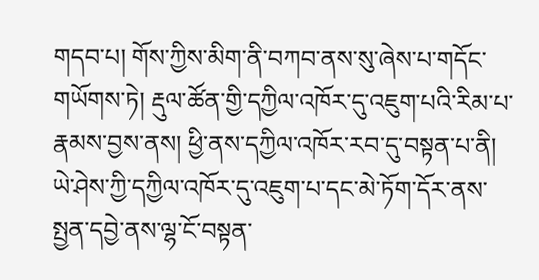གདབ་པ། གོས་ཀྱིས་མིག་ནི་བཀབ་ནས་སུ་ཞེས་པ་གདོང་གཡོགས་ཏེ། རྡུལ་ཚོན་གྱི་དཀྱིལ་འཁོར་དུ་འཇུག་པའི་རིམ་པ་རྣམས་བྱས་ནས། ཕྱི་ནས་དཀྱིལ་འཁོར་རབ་དུ་བསྟན་པ་ནི། ཡེ་ཤེས་ཀྱི་དཀྱིལ་འཁོར་དུ་འཇུག་པ་དང་མེ་ཏོག་དོར་ནས་སྤྱན་དབྱེ་ནས་ལྷ་ངོ་བསྟན་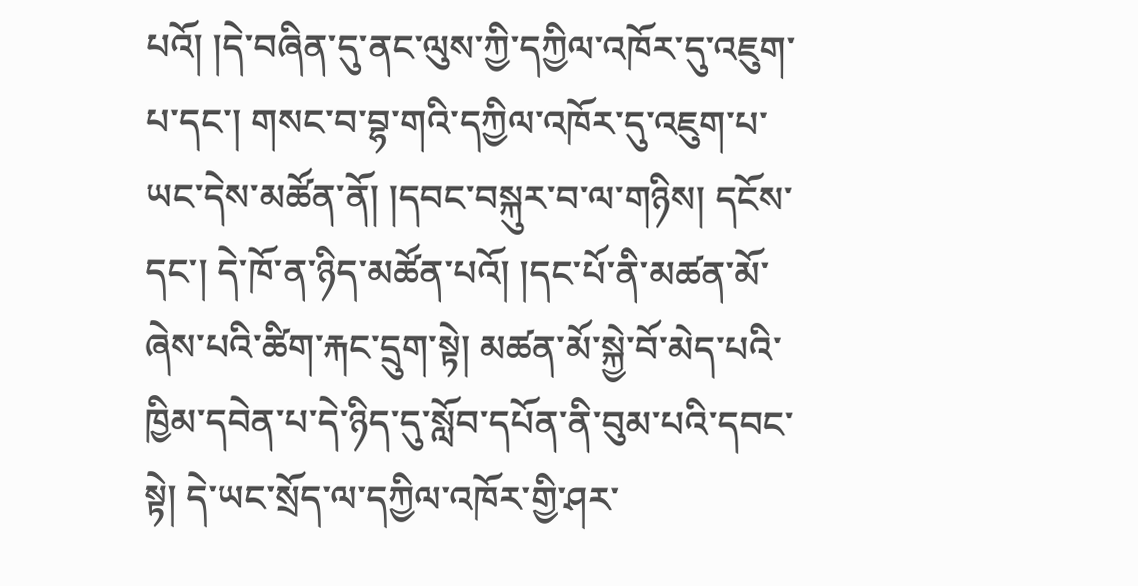པའོ། །དེ་བཞིན་དུ་ནང་ལུས་ཀྱི་དཀྱིལ་འཁོར་དུ་འཇུག་པ་དང་། གསང་བ་བྷ་གའི་དཀྱིལ་འཁོར་དུ་འཇུག་པ་ཡང་དེས་མཚོན་ནོ། །དབང་བསྐུར་བ་ལ་གཉིས། དངོས་དང་། དེ་ཁོ་ན་ཉིད་མཚོན་པའོ། །དང་པོ་ནི་མཚན་མོ་ཞེས་པའི་ཚིག་རྐང་དྲུག་སྟེ། མཚན་མོ་སྐྱེ་བོ་མེད་པའི་ཁྱིམ་དབེན་པ་དེ་ཉིད་དུ་སློབ་དཔོན་ནི་བུམ་པའི་དབང་སྟེ། དེ་ཡང་སྲོད་ལ་དཀྱིལ་འཁོར་གྱི་ཤར་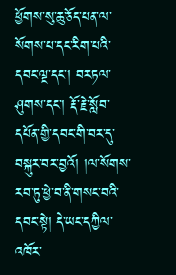ཕྱོགས་སུ་ཆུ་ཅོད་པན་ལ་སོགས་པ་དང་རིག་པའི་དབང་ལྔ་དང་། བརཏལ་ཤུགས་དང་། རྡོ་རྗེ་སློབ་དཔོན་གྱི་དབང་གི་བར་དུ་བསྐུར་བར་བྱའོ། །ལ་སོགས་རབ་ཏུ་ཕྱེ་བ་ནི་གསང་བའི་དབང་སྟེ། དེ་ཡང་དཀྱིལ་འཁོར་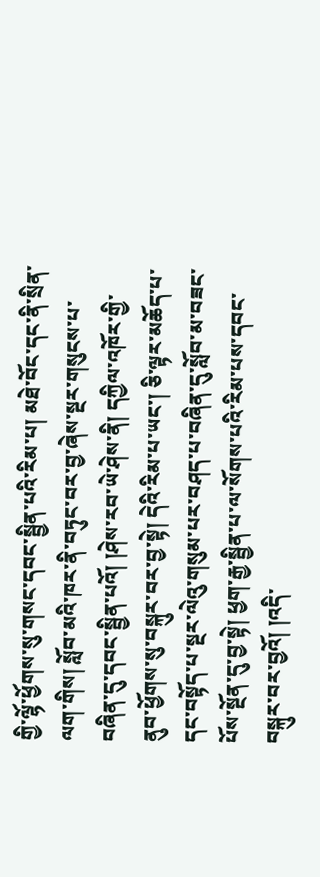གྱི་ལྷོ་ཕྱོགས་སུ་གསང་དབང་སྦྱིན་པའི་རིམ་པ། མཐེ་བོང་དང་ནི་སྲིན་ལག་གིས། སློབ་མའི་ཁར་ནི་བཏུང་བར་བྱ་ཞེས་སྔར་གསུངས་པ་བཞིན་དུ་དབང་སྦྱིན་པའོ། །ཤེས་རབ་ཡེ་ཤེས་ནི། དཀྱིལ་འཁོར་གྱི་ནུབ་ཕྱོགས་སུ་བསྐུར་བར་བྱ་སྟེ། དེའི་རིམ་པ་ཡང་། ཅི་ལྟར་མཆོད་པ་དང་བསྟོད་པ་སྔར་ལེའུ་གསུམ་པར་བཤད་པ་བཞིན་དུ་སློབ་མ་བཟང་པོས་སྔོན་དུ་བྱ་སྟེ། ཕྱག་རྒྱ་སྦྱིན་པ་ལ་སོགས་པའི་རིམ་པས་དབང་བསྐུར་བར་བྱའོ། །འདི་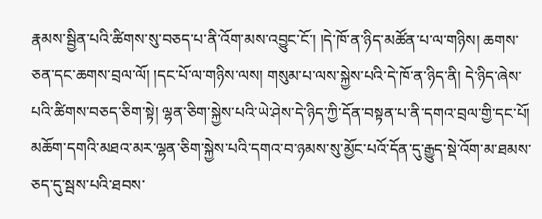རྣམས་སྦྱིན་པའི་ཚིགས་སུ་བཅད་པ་ནི་འོག་མས་འབྱུང་ངོ་། །དེ་ཁོ་ན་ཉིད་མཚོན་པ་ལ་གཉིས། ཆགས་ཅན་དང་ཆགས་བྲལ་ལོ། །དང་པོ་ལ་གཉིས་ལས། གསུམ་པ་ལས་སྐྱེས་པའི་དེ་ཁོ་ན་ཉིད་ནི། དེ་ཉིད་ཞེས་པའི་ཚིགས་བཅད་ཅིག་སྟེ། ལྷན་ཅིག་སྐྱེས་པའི་ཡེ་ཤེས་དེ་ཉིད་ཀྱི་དོན་བསྟན་པ་ནི་དགའ་བྲལ་གྱི་དང་པོ། མཆོག་དགའི་མཐའ་མར་ལྷན་ཅིག་སྐྱེས་པའི་དགའ་བ་ཉམས་སུ་མྱོང་པའོ་དོན་དུ་རྒྱུད་སྡེ་འོག་མ་ཐམས་ཅད་དུ་སྦས་པའི་ཐབས་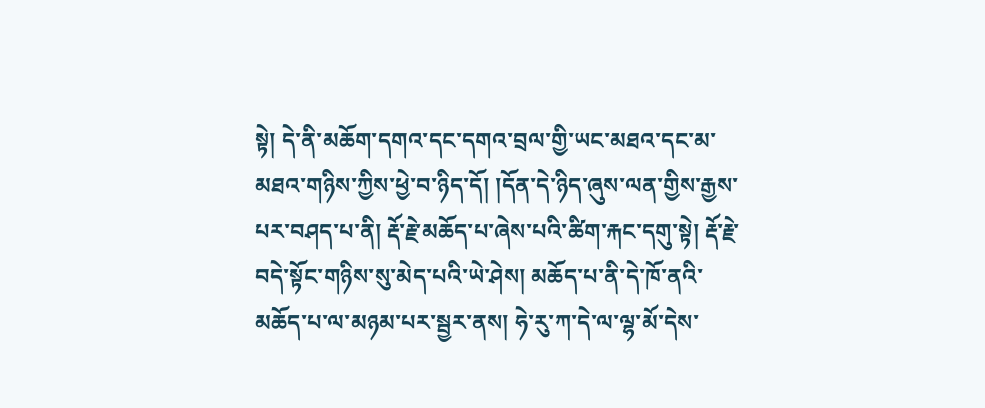སྟེ། དེ་ནི་མཆོག་དགའ་དང་དགའ་བྲལ་གྱི་ཡང་མཐའ་དང་མ་མཐའ་གཉིས་ཀྱིས་ཕྱེ་བ་ཉིད་དོ། །དོན་དེ་ཉིད་ཞུས་ལན་གྱིས་རྒྱས་པར་བཤད་པ་ནི། རྡོ་རྗེ་མཆོད་པ་ཞེས་པའི་ཚིག་རྐང་དགུ་སྟེ། རྡོ་རྗེ་བདེ་སྟོང་གཉིས་སུ་མེད་པའི་ཡེ་ཤེས། མཆོད་པ་ནི་དེ་ཁོ་ནའི་མཆོད་པ་ལ་མཉམ་པར་སྦྱར་ནས། ཧེ་རུ་ཀ་དེ་ལ་ལྷ་མོ་དེས་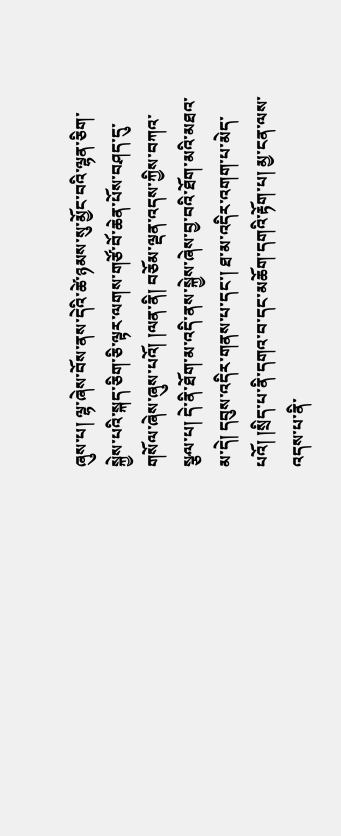ཞུས་པ། ལྷ་ཞེས་བོས་ནས་དེའི་ཚེ་ཉམས་སུ་མྱོང་བའི་ལྷན་ཅིག་སྐྱེས་པའི་སྐད་ཅིག་ཅི་ལྟར་ལགས་གཙོ་བོ་ཆེན་པོས་བཤད་དུ་གསོལ་ཞེས་ཞུས་པའོ། །ལན་ནི། བཅོམ་ལྡན་འདས་ཀྱིས་བཀའ་སྩལ་པ། དེ་ནི་ཐོག་མ་འདི་ནས་སྐྱེས་ཞེས་བྱ་བའི་ཐོག་མའི་མཐའ་མ་དེ། དབུས་འདིར་གནས་པ་དང་། ཐ་མ་འདིར་འགག་པ་མེད་པའོ། །སྲིད་པ་ནི་དགའ་བ་དང་མཆོག་དགའི་རྟོག་པ། མྱ་ངན་ལས་འདས་པ་ནི་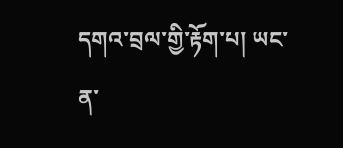དགའ་བྲལ་གྱི་རྟོག་པ། ཡང་ན་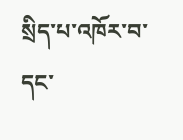སྲིད་པ་འཁོར་བ་དང་